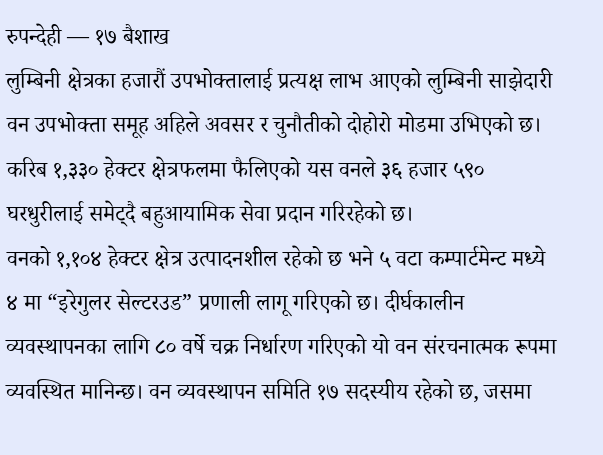रुपन्देही — १७ बैशाख
लुम्बिनी क्षेत्रका हजारौं उपभोक्तालाई प्रत्यक्ष लाभ आएको लुम्बिनी साझेदारी वन उपभोक्ता समूह अहिले अवसर र चुनौतीको दोहोरो मोडमा उभिएको छ। करिब १,३३० हेक्टर क्षेत्रफलमा फैलिएको यस वनले ३६ हजार ५९० घरधुरीलाई समेट्दै बहुआयामिक सेवा प्रदान गरिरहेको छ।
वनको १,१०४ हेक्टर क्षेत्र उत्पादनशील रहेको छ भने ५ वटा कम्पार्टमेन्ट मध्ये ४ मा “इरेगुलर सेल्टरउड” प्रणाली लागू गरिएको छ। दीर्घकालीन व्यवस्थापनका लागि ८० वर्षे चक्र निर्धारण गरिएको यो वन संरचनात्मक रूपमा व्यवस्थित मानिन्छ। वन व्यवस्थापन समिति १७ सदस्यीय रहेको छ, जसमा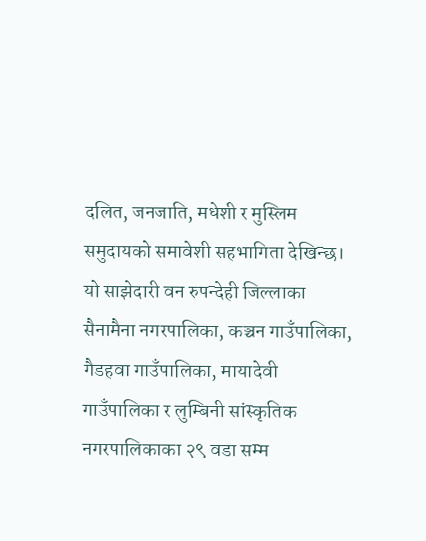दलित, जनजाति, मधेशी र मुस्लिम समुदायको समावेशी सहभागिता देखिन्छ।
यो साझेदारी वन रुपन्देही जिल्लाका सैनामैना नगरपालिका, कञ्चन गाउँपालिका, गैडहवा गाउँपालिका, मायादेवी गाउँपालिका र लुम्बिनी सांस्कृतिक नगरपालिकाका २९ वडा सम्म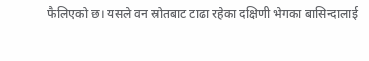फैलिएको छ। यसले वन स्रोतबाट टाढा रहेका दक्षिणी भेगका बासिन्दालाई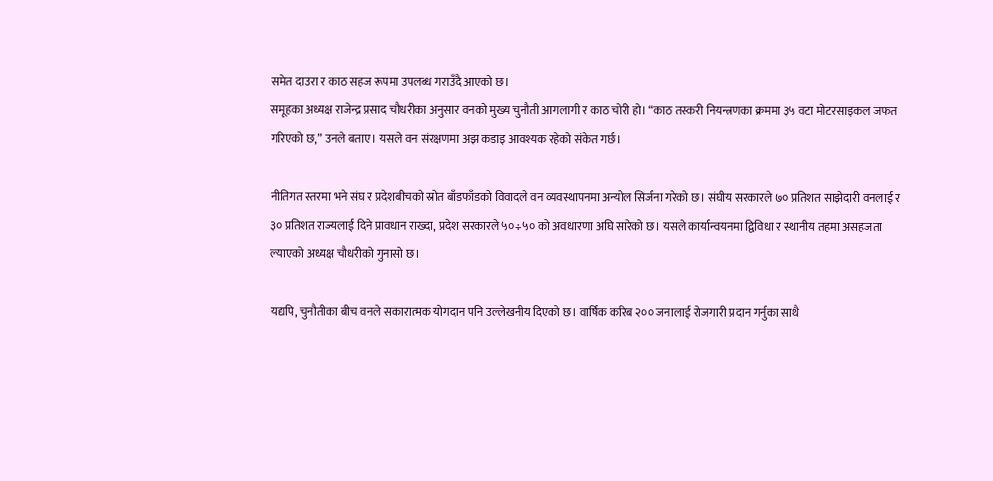समेत दाउरा र काठ सहज रूपमा उपलब्ध गराउँदै आएको छ।
समूहका अध्यक्ष राजेन्द्र प्रसाद चौधरीका अनुसार वनको मुख्य चुनौती आगलागी र काठ चोरी हो। “काठ तस्करी नियन्त्रणका क्रममा ३५ वटा मोटरसाइकल जफत गरिएको छ,” उनले बताए। यसले वन संरक्षणमा अझ कडाइ आवश्यक रहेको संकेत गर्छ।

नीतिगत स्तरमा भने संघ र प्रदेशबीचको स्रोत बाँडफाँडको विवादले वन व्यवस्थापनमा अन्योल सिर्जना गरेको छ। संघीय सरकारले ७० प्रतिशत साझेदारी वनलाई र ३० प्रतिशत राज्यलाई दिने प्रावधान राख्दा, प्रदेश सरकारले ५०÷५० को अवधारणा अघि सारेको छ। यसले कार्यान्वयनमा द्विविधा र स्थानीय तहमा असहजता ल्याएको अध्यक्ष चौधरीको गुनासो छ।

यद्यपि, चुनौतीका बीच वनले सकारात्मक योगदान पनि उल्लेखनीय दिएको छ। वार्षिक करिब २०० जनालाई रोजगारी प्रदान गर्नुका साथै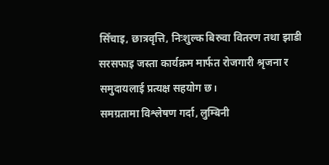सिँचाइ, छात्रवृत्ति, निःशुल्क बिरुवा वितरण तथा झाडी सरसफाइ जस्ता कार्यक्रम मार्फत रोजगारी श्रृजना र समुदायलाई प्रत्यक्ष सहयोग छ।
समग्रतामा विश्लेषण गर्दा, लुम्बिनी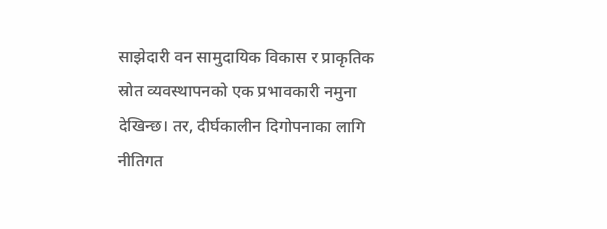साझेदारी वन सामुदायिक विकास र प्राकृतिक स्रोत व्यवस्थापनको एक प्रभावकारी नमुना देखिन्छ। तर, दीर्घकालीन दिगोपनाका लागि नीतिगत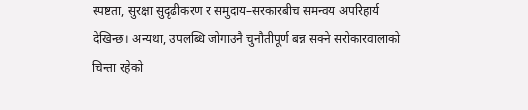स्पष्टता, सुरक्षा सुदृढीकरण र समुदाय–सरकारबीच समन्वय अपरिहार्य देखिन्छ। अन्यथा, उपलब्धि जोगाउनै चुनौतीपूर्ण बन्न सक्ने सरोकारवालाको चिन्ता रहेको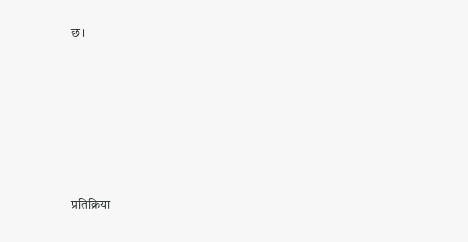छ।








प्रतिक्रिया